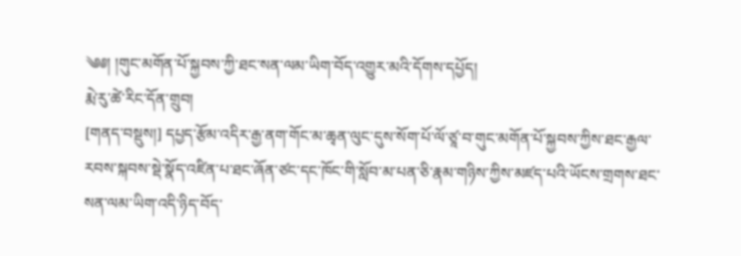༄༅། །གུང་མགོན་པོ་སྐྱབས་ཀྱི་ཐང་སན་ལམ་ཡིག་བོད་འགྱུར་མའི་དོགས་དཔྱོད།
རྨེ་རུ་ཚེ་རིང་དོན་གྲུབ།
[གནད་བསྡུས།] དཔྱད་རྩོམ་འདིར་རྒྱ་ནག་གོང་མ་ཆྭན་ལུང་དུས་སོག་པོ་ལོ་ཙཱ་བ་གུང་མགོན་པོ་སྐྱབས་ཀྱིས་ཐང་རྒྱལ་རབས་སྐབས་སྡེ་སྣོད་འཛིན་པ་ཐང་ཞོན་ཙང་དང་ཁོང་གི་སློབ་མ་པན་ཅི་རྣམ་གཉིས་ཀྱིས་མཛད་པའི་ཡོངས་གྲགས་ཐང་སན་ལམ་ཡིག་འདི་ཉིད་བོད་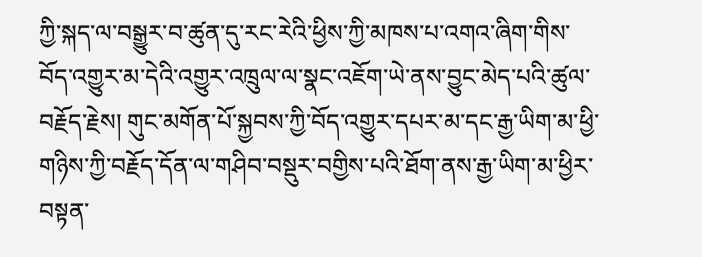ཀྱི་སྐད་ལ་བསྒྱུར་བ་ཚུན་དུ་རང་རེའི་ཕྱིས་ཀྱི་མཁས་པ་འགའ་ཞིག་གིས་བོད་འགྱུར་མ་དེའི་འགྱུར་འཁྲུལ་ལ་སྣང་འཇོག་ཡེ་ནས་བྱུང་མེད་པའི་ཚུལ་བརྗོད་རྗེས། གུང་མགོན་པོ་སྐྱབས་ཀྱི་བོད་འགྱུར་དཔར་མ་དང་རྒྱ་ཡིག་མ་ཕྱི་གཉིས་ཀྱི་བརྗོད་དོན་ལ་གཤིབ་བསྡུར་བགྱིས་པའི་ཐོག་ནས་རྒྱ་ཡིག་མ་ཕྱིར་བསྟན་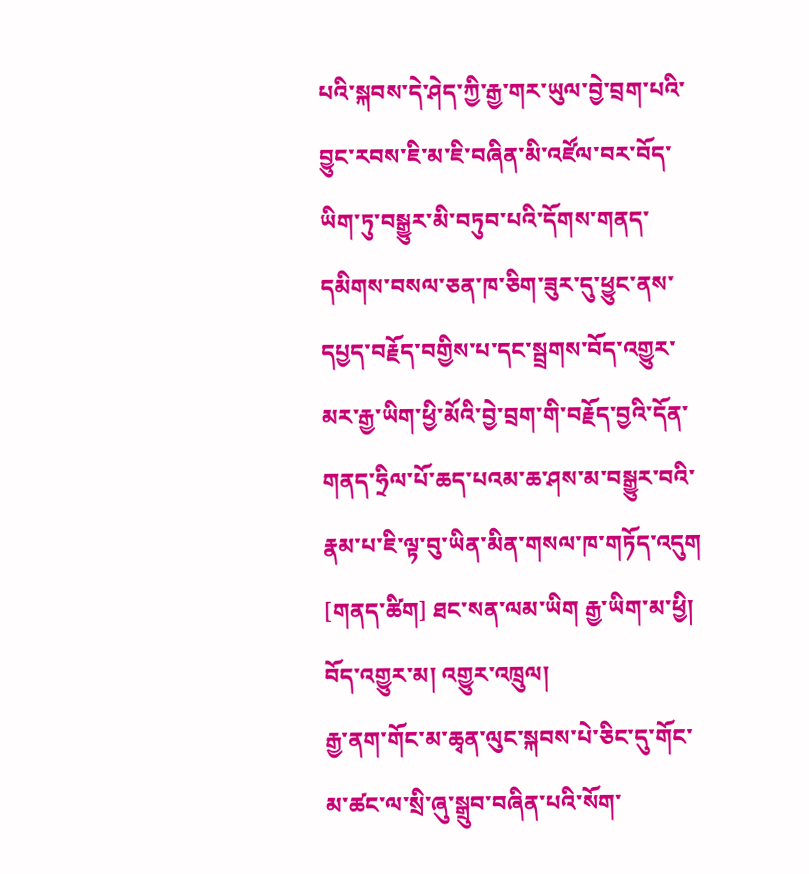པའི་སྐབས་དེ་ཤེད་ཀྱི་རྒྱ་གར་ཡུལ་བྱེ་བྲག་པའི་བྱུང་རབས་ཇི་མ་ཇི་བཞིན་མི་འཛོལ་བར་བོད་ཡིག་ཏུ་བསྒྱུར་མི་བཏུབ་པའི་དོགས་གནད་དམིགས་བསལ་ཅན་ཁ་ཅིག་ཟུར་དུ་ཕྱུང་ནས་དཔྱད་བརྗོད་བགྱིས་པ་དང་སྦྲགས་བོད་འགྱུར་མར་རྒྱ་ཡིག་ཕྱི་མོའི་བྱེ་བྲག་གི་བརྗོད་བྱའི་དོན་གནད་ཧྲིལ་པོ་ཆད་པའམ་ཆ་ཤས་མ་བསྒྱུར་བའི་རྣམ་པ་ཇི་ལྟ་བུ་ཡིན་མིན་གསལ་ཁ་གཏོད་འདུག
[གནད་ཚིག] ཐང་སན་ལམ་ཡིག རྒྱ་ཡིག་མ་ཕྱི། བོད་འགྱུར་མ། འགྱུར་འཁྲུལ།
རྒྱ་ནག་གོང་མ་ཆྭན་ལུང་སྐབས་པེ་ཅིང་དུ་གོང་མ་ཚང་ལ་སྲི་ཞུ་སྒྲུབ་བཞིན་པའི་སོག་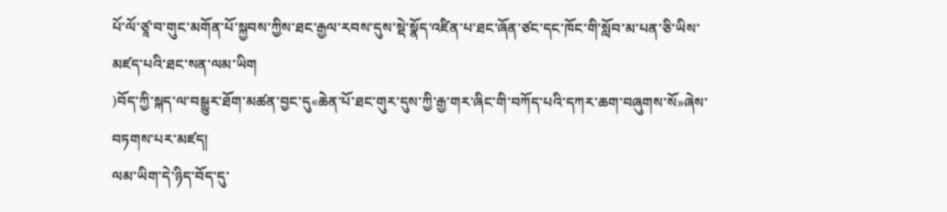པོ་ལོ་ཙཱ་བ་གུང་མགོན་པོ་སྐྱབས་ཀྱིས་ཐང་རྒྱལ་རབས་དུས་སྡེ་སྣོད་འཛིན་པ་ཐང་ཞོན་ཙང་དང་ཁོང་གི་སློབ་མ་པན་ཅི་ཡིས་མཛད་པའི་ཐང་སན་ལམ་ཡིག
)བོད་ཀྱི་སྐད་ལ་བསྒྱུར་ཐོག་མཚན་བྱང་དུ«ཆེན་པོ་ཐང་གུར་དུས་ཀྱི་རྒྱ་གར་ཞིང་གི་བཀོད་པའི་དཀར་ཆག་བཞུགས་སོ»ཞེས་བཏགས་པར་མཛད།
ལམ་ཡིག་དེ་ཉིད་བོད་དུ་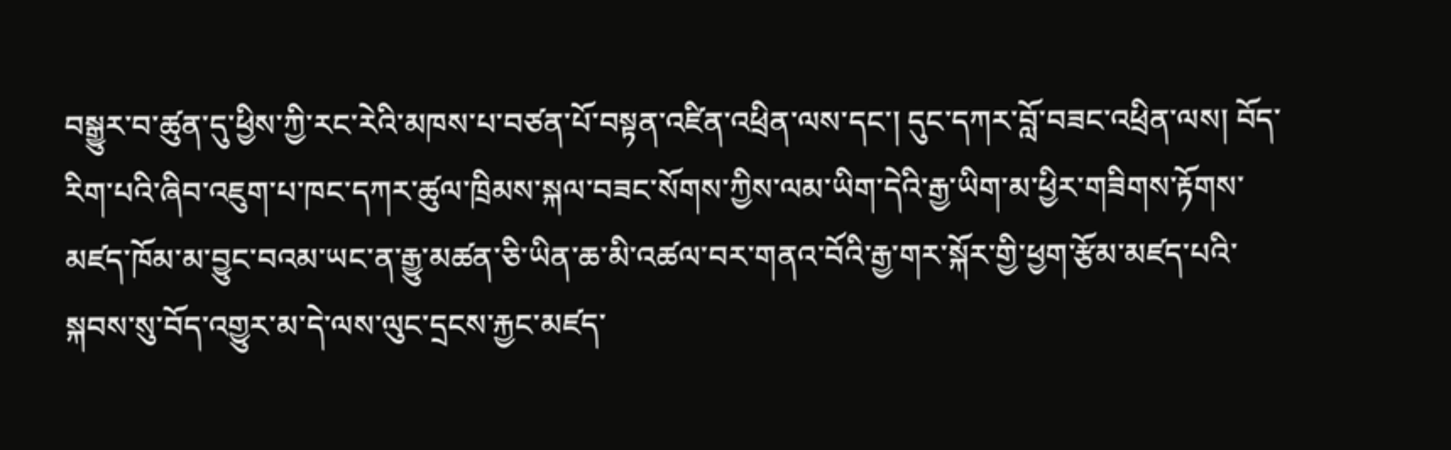བསྒྱུར་བ་ཚུན་དུ་ཕྱིས་ཀྱི་རང་རེའི་མཁས་པ་བཙན་པོ་བསྟན་འཛིན་འཕྲིན་ལས་དང་། དུང་དཀར་བློ་བཟང་འཕྲིན་ལས། བོད་རིག་པའི་ཞིབ་འཇུག་པ་ཁང་དཀར་ཚུལ་ཁྲིམས་སྐལ་བཟང་སོགས་ཀྱིས་ལམ་ཡིག་དེའི་རྒྱ་ཡིག་མ་ཕྱིར་གཟིགས་རྟོགས་མཛད་ཁོམ་མ་བྱུང་བའམ་ཡང་ན་རྒྱུ་མཚན་ཅི་ཡིན་ཆ་མི་འཚལ་བར་གནའ་བོའི་རྒྱ་གར་སྐོར་གྱི་ཕྱག་རྩོམ་མཛད་པའི་སྐབས་སུ་བོད་འགྱུར་མ་དེ་ལས་ལུང་དྲངས་རྐྱང་མཛད་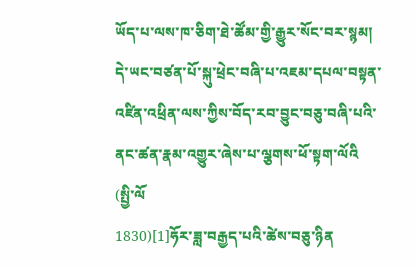ཡོད་པ་ལས་ཁ་ཅིག་ཐེ་ཚོམ་གྱི་རྒྱུར་སོང་བར་སྙམ།
དེ་ཡང་བཙན་པོ་སྐུ་ཕྲེང་བཞི་པ་འཇམ་དཔལ་བསྟན་འཛིན་འཕྲིན་ལས་ཀྱིས་བོད་རབ་བྱུང་བཅུ་བཞི་པའི་ནང་ཚན་རྣམ་འགྱུར་ཞེས་པ་ལྕགས་ཕོ་སྟག་ལོའི
(སྤྱི་ལོ
1830)[1]ཧོར་ཟླ་བརྒྱད་པའི་ཚེས་བཅུ་ཉིན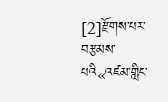[2]རྫོགས་པར་བརྩམས་པའི«འཛམ་གླིང་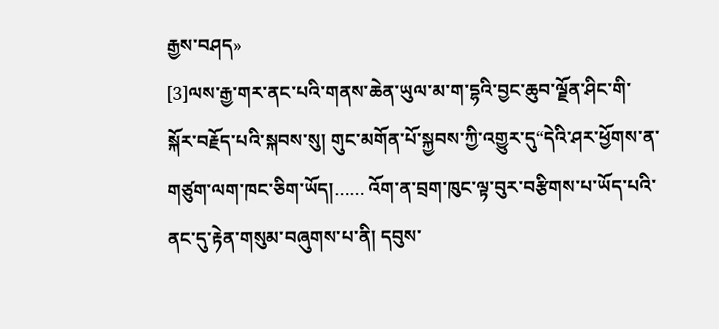རྒྱས་བཤད»
[3]ལས་རྒྱ་གར་ནང་པའི་གནས་ཆེན་ཡུལ་མ་ག་དྷའི་བྱང་ཆུབ་ལྗོན་ཤིང་གི་སྐོར་བརྗོད་པའི་སྐབས་སུ། གུང་མགོན་པོ་སྐྱབས་ཀྱི་འགྱུར་དུ“དེའི་ཤར་ཕྱོགས་ན་གཙུག་ལག་ཁང་ཅིག་ཡོད།…… འོག་ན་བྲག་ཁུང་ལྟ་བུར་བརྩིགས་པ་ཡོད་པའི་ནང་དུ་རྟེན་གསུམ་བཞུགས་པ་ནི། དབུས་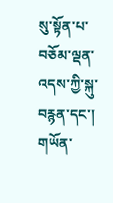སུ་སྟོན་པ་བཅོམ་ལྡན་འདས་ཀྱི་སྐུ་བརྙན་དང་། གཡོན་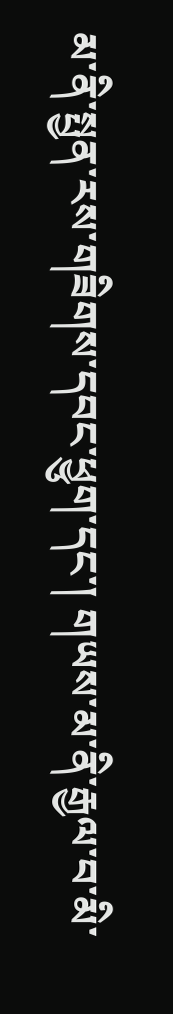མ་ནི་སྤྱན་རས་གཟིགས་དབང་ཕྱུག་དང་། གཡས་མ་ནི་རྒྱལ་བ་མི་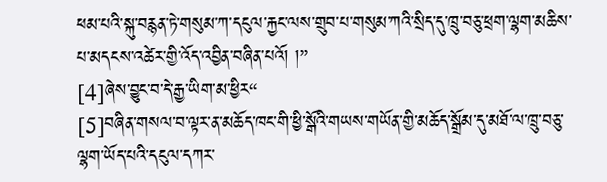ཕམ་པའི་སྐུ་བརྙན་ཏེ་གསུམ་ཀ་དངུལ་རྐྱང་ལས་གྲུབ་པ་གསུམ་ཀའི་སྲིད་དུ་ཁྲུ་བཅུ་ཕྲག་ལྷག་མཆིས་པ་མདངས་འཚེར་གྱི་འོད་འབྱིན་བཞིན་པའོ། །”
[4]ཞེས་བྱུང་བ་དེ་རྒྱ་ཡིག་མ་ཕྱིར“
[5]བཞིན་གསལ་བ་ལྟར་ན་མཆོད་ཁང་གི་ཕྱི་སྒོའི་གཡས་གཡོན་གྱི་མཆོད་སྒྲོམ་དུ་མཐོ་ལ་ཁྲུ་བཅུ་ལྷག་ཡོད་པའི་དངུལ་དཀར་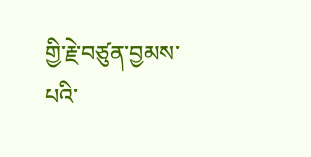གྱི་རྗེ་བཙུན་བྱམས་པའི་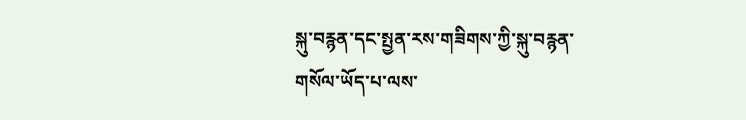སྐུ་བརྙན་དང་སྤྱན་རས་གཟིགས་ཀྱི་སྐུ་བརྙན་གསོལ་ཡོད་པ་ལས་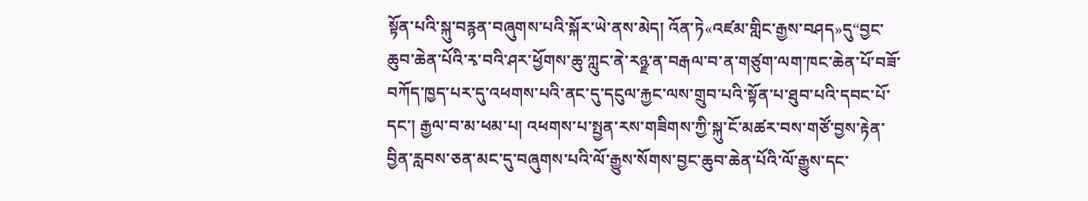སྟོན་པའི་སྐུ་བརྙན་བཞུགས་པའི་སྐོར་ཡེ་ནས་མེད། འོན་ཏེ«འཛམ་གླིང་རྒྱས་བཤད»དུ“བྱང་ཆུབ་ཆེན་པོའི་རྭ་བའི་ཤར་ཕྱོགས་ཆུ་ཀླུང་ནེ་རཉྫ་ན་བརྒལ་བ་ན་གཙུག་ལག་ཁང་ཆེན་པོ་བཟོ་བཀོད་ཁྱད་པར་དུ་འཕགས་པའི་ནང་དུ་དངུལ་རྐྱང་ལས་གྲུབ་པའི་སྟོན་པ་ཐུབ་པའི་དབང་པོ་དང་། རྒྱལ་བ་མ་ཕམ་པ། འཕགས་པ་སྤྱན་རས་གཟིགས་ཀྱི་སྐུ་ངོ་མཚར་བས་གཙོ་བྱས་རྟེན་བྱིན་རླབས་ཅན་མང་དུ་བཞུགས་པའི་ལོ་རྒྱུས་སོགས་བྱང་ཆུབ་ཆེན་པོའི་ལོ་རྒྱུས་དང་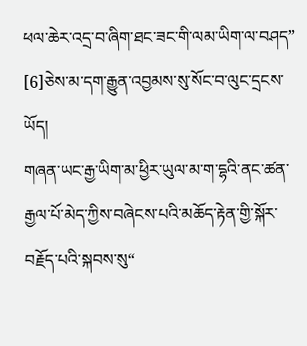ཕལ་ཆེར་འདྲ་བ་ཞིག་ཐང་ཟང་གི་ལམ་ཡིག་ལ་བཤད”
[6]ཅེས་མ་དག་རྒྱུན་འབྱམས་སུ་སོང་བ་ལུང་དྲངས་ཡོད།
གཞན་ཡང་རྒྱ་ཡིག་མ་ཕྱིར་ཡུལ་མ་ག་དྷའི་ནང་ཚན་རྒྱལ་པོ་མེད་ཀྱིས་བཞེངས་པའི་མཆོད་རྟེན་གྱི་སྐོར་བརྗོད་པའི་སྐབས་སུ“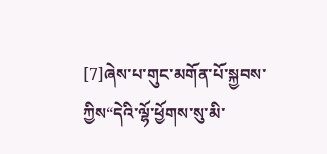[7]ཞེས་པ་གུང་མགོན་པོ་སྐྱབས་ཀྱིས“དེའི་ལྷོ་ཕྱོགས་སུ་མི་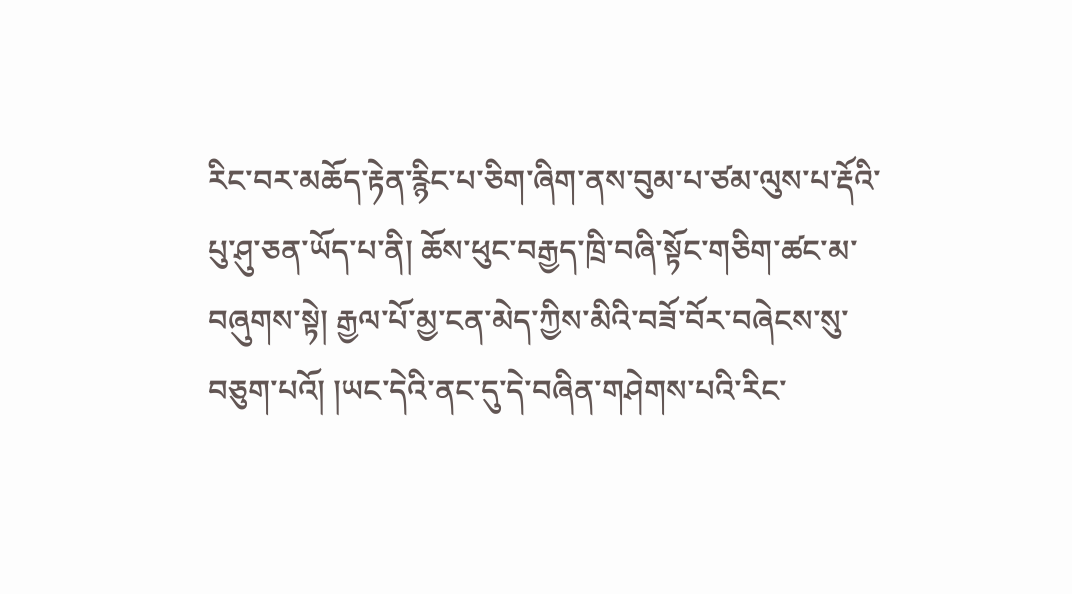རིང་བར་མཆོད་རྟེན་རྙིང་པ་ཅིག་ཞིག་ནས་བུམ་པ་ཙམ་ལུས་པ་རྡོའི་པུ་ཤུ་ཅན་ཡོད་པ་ནི། ཆོས་ཕུང་བརྒྱད་ཁྲི་བཞི་སྟོང་གཅིག་ཚང་མ་བཞུགས་སྟེ། རྒྱལ་པོ་མྱ་ངན་མེད་ཀྱིས་མིའི་བཟོ་བོར་བཞེངས་སུ་བཅུག་པའོ། །ཡང་དེའི་ནང་དུ་དེ་བཞིན་གཤེགས་པའི་རིང་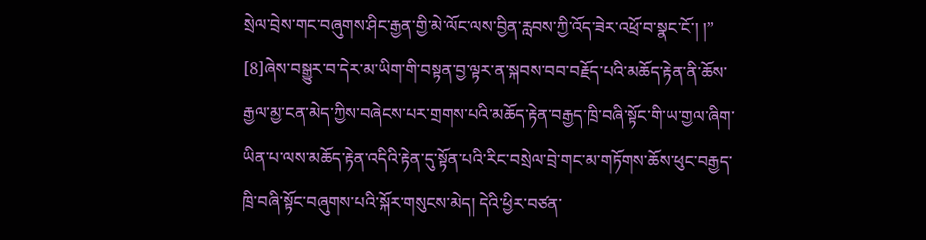སྲེལ་བྲེས་གང་བཞུགས་ཤིང་རྒྱན་གྱི་མེ་ལོང་ལས་བྱིན་རླབས་ཀྱི་འོད་ཟེར་འཕྲོ་བ་སྣང་ངོ་། །”
[8]ཞེས་བསྒྱུར་བ་དེར་མ་ཡིག་གི་བསྟན་བྱ་ལྟར་ན་སྐབས་བབ་བརྗོད་པའི་མཆོད་རྟེན་ནི་ཆོས་རྒྱལ་མྱ་ངན་མེད་ཀྱིས་བཞེངས་པར་གྲགས་པའི་མཆོད་རྟེན་བརྒྱད་ཁྲི་བཞི་སྟོང་གི་ཡ་གྱལ་ཞིག་ཡིན་པ་ལས་མཆོད་རྟེན་འདིའི་རྟེན་དུ་སྟོན་པའི་རིང་བསྲེལ་བྲེ་གང་མ་གཏོགས་ཆོས་ཕུང་བརྒྱད་ཁྲི་བཞི་སྟོང་བཞུགས་པའི་སྐོར་གསུངས་མེད། དེའི་ཕྱིར་བཙན་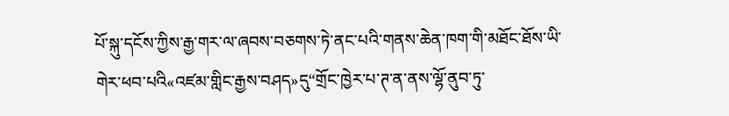པོ་སྐུ་དངོས་ཀྱིས་རྒྱ་གར་ལ་ཞབས་བཅགས་ཏེ་ནང་པའི་གནས་ཆེན་ཁག་གི་མཐོང་ཐོས་ཡི་གེར་ཕབ་པའི«འཛམ་གླིང་རྒྱས་བཤད»དུ“གྲོང་ཁྱེར་པ་ཊ་ན་ནས་ལྷོ་ནུབ་ཏུ་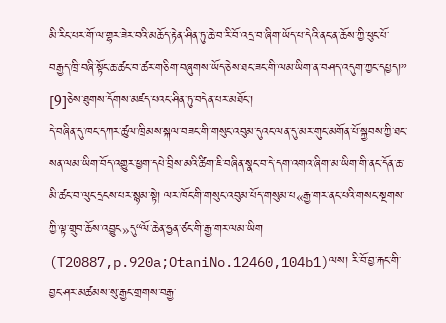མི་རིང་པར་གོ་ལ་གྷར་ཟེར་བའི་མཆོད་རྟེན་ཤིན་ཏུ་ཆེ་བ་རི་བོ་འདྲ་བ་ཞིག་ཡོད་པ་དེའི་ནང་ན་ཆོས་ཀྱི་ཕུང་པོ་བརྒྱད་ཁྲི་བཞི་སྟོང་ཆ་ཚང་བ་ཚར་གཅིག་བཞུགས་ཡོད་ཅེས་ཐང་ཟང་གི་ལམ་ཡིག་ན་བཤད་འདུག་ཀྱང་དཔྱད།”
[9]ཅེས་ཐུགས་དོགས་མཛད་པའང་ཤིན་ཏུ་བདེན་པར་མཐོང་།
དེ་བཞིན་དུ་ཁང་དཀར་ཚུལ་ཁྲིམས་སྐལ་བཟང་གི་གསུང་འབུམ་དུའང་ལན་དུ་མར་གུང་མགོན་པོ་སྐྱབས་ཀྱི་ཐང་སན་ལམ་ཡིག་བོད་འགྱུར་ཕྱག་དཔེ་བྲིས་མའི་ཚིག་ཇི་བཞིན་སྣང་བ་དེ་དག་འགའ་ཞིག་མ་ཡིག་གི་ནང་དོན་ཆ་མི་ཚང་བ་ལུང་དྲངས་པར་སྙམ་སྟེ། ལར་ཁོང་གི་གསུང་འབུམ་པོད་གསུམ་པ«རྒྱ་གར་ནང་པའི་གསང་སྔགས་ཀྱི་ལྟ་གྲུབ་ཆོས་འབྱུང»དུ“ལོ་ཆེན་ཧྱན་ཙང་གི་རྒྱ་གར་ལམ་ཡིག
(T20887,p.920a;OtaniNo.12460,104b1)ལས། རི་བོ་བྱ་རྐང་གི་བྱང་ཤར་མཚམས་སུ་རྒྱང་གྲགས་བརྒྱ་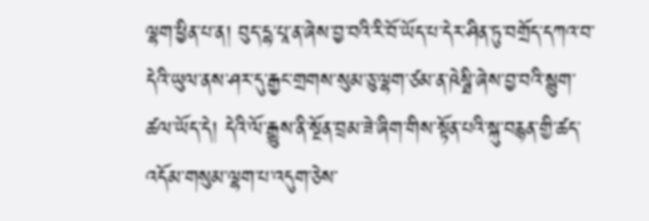ལྷག་ཕྱིན་པ་ན། བུད་དྷ་པཱ་ན་ཞེས་བྱ་བའི་རི་བོ་ཡོད་པ་དེར་ཤིན་ཏུ་བགྲོད་དཀའ་བ་དེའི་ཡུལ་ནས་ཤར་དུ་རྒྱང་གྲགས་སུམ་ཅུ་ལྷག་ཙམ་ན་ཥེསྠི་ཞེས་བྱ་བའི་སྙུག་ཚལ་ཡོད་དེ། དེའི་ལོ་རྒྱུས་ནི་སྔོན་བྲམ་ཟེ་ཞིག་གིས་སྟོན་པའི་སྐུ་བརྙན་གྱི་ཚད་འདོམ་གསུམ་ལྷག་པ་འདུག་ཅེས་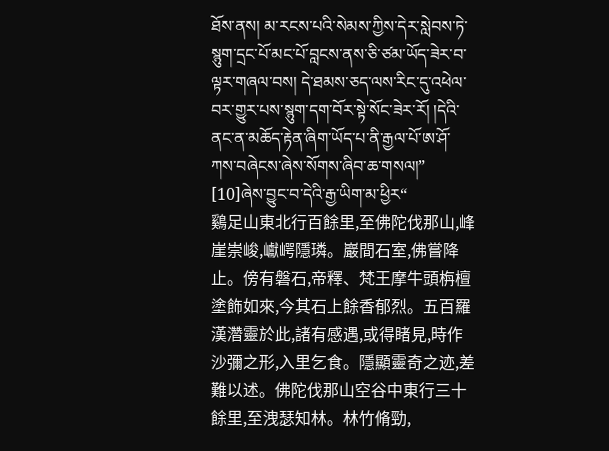ཐོས་ནས། མ་རངས་པའི་སེམས་ཀྱིས་དེར་སླེབས་ཏེ་སྙུག་དྲང་པོ་མང་པོ་བླངས་ནས་ཅི་ཙམ་ཡོད་ཟེར་བ་ལྟར་གཞལ་བས། དེ་ཐམས་ཅད་ལས་རིང་དུ་འཕེལ་བར་གྱུར་པས་སྙུག་དག་བོར་སྟེ་སོང་ཟེར་རོ། །དེའི་ནང་ན་མཆོད་རྟེན་ཞིག་ཡོད་པ་ནི་རྒྱལ་པོ་ཨ་ཤོ་ཀས་བཞེངས་ཞེས་སོགས་ཞིབ་ཆ་གསལ།”
[10]ཞེས་བྱུང་བ་དེའི་རྒྱ་ཡིག་མ་ཕྱིར“
鷄足山東北行百餘里,至佛陀伐那山,峰崖崇峻,巘崿隱璘。巖間石室,佛嘗降止。傍有磐石,帝釋、梵王摩牛頭栴檀塗飾如來,今其石上餘香郁烈。五百羅漢濳靈於此,諸有感遇,或得睹見,時作沙彌之形,入里乞食。隱顯靈奇之迹,差難以述。佛陀伐那山空谷中東行三十餘里,至洩瑟知林。林竹脩勁,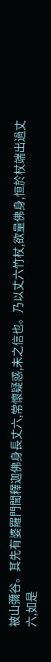被山彌谷。其先有婆羅門聞釋迦佛身長丈六,常懷疑惑,未之信也。乃以丈六竹杖,欲量佛身,恒於杖端出過丈六,如是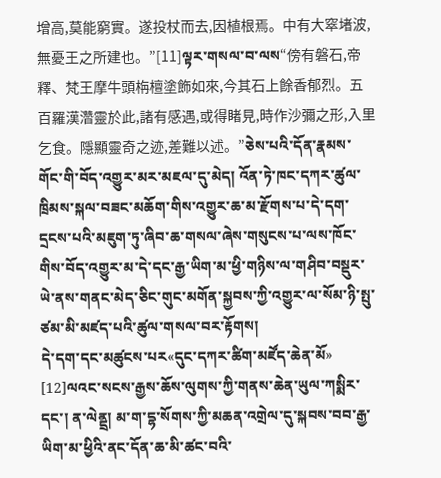增高,莫能窮實。遂投杖而去,因植根焉。中有大窣堵波,無憂王之所建也。”[11]ལྟར་གསལ་བ་ལས“傍有磐石,帝釋、梵王摩牛頭栴檀塗飾如來,今其石上餘香郁烈。五百羅漢濳靈於此,諸有感遇,或得睹見,時作沙彌之形,入里乞食。隱顯靈奇之迹,差難以述。”ཅེས་པའི་དོན་རྣམས་གོང་གི་བོད་འགྱུར་མར་མཇལ་དུ་མེད། འོན་ཏེ་ཁང་དཀར་ཚུལ་ཁྲིམས་སྐལ་བཟང་མཆོག་གིས་འགྱུར་ཆ་མ་རྫོགས་པ་དེ་དག་དྲངས་པའི་མཇུག་ཏུ་ཞིབ་ཆ་གསལ་ཞེས་གསུངས་པ་ལས་ཁོང་གིས་བོད་འགྱུར་མ་དེ་དང་རྒྱ་ཡིག་མ་ཕྱི་གཉིས་ལ་གཤིབ་བསྡུར་ཡེ་ནས་གནང་མེད་ཅིང་གུང་མགོན་སྐྱབས་ཀྱི་འགྱུར་ལ་སོམ་ཉི་སྤུ་ཙམ་མི་མཛད་པའི་ཚུལ་གསལ་བར་རྟོགས།
དེ་དག་དང་མཚུངས་པར«དུང་དཀར་ཚིག་མཛོད་ཆེན་མོ»
[12]ལའང་སངས་རྒྱས་ཆོས་ལུགས་ཀྱི་གནས་ཆེན་ཡུལ་ཀསྨིར་དང་། ན་ལེནྡྲ། མ་ག་དྷ་སོགས་ཀྱི་མཆན་འགྲེལ་དུ་སྐབས་བབ་རྒྱ་ཡིག་མ་ཕྱིའི་ནང་དོན་ཆ་མི་ཚང་བའི་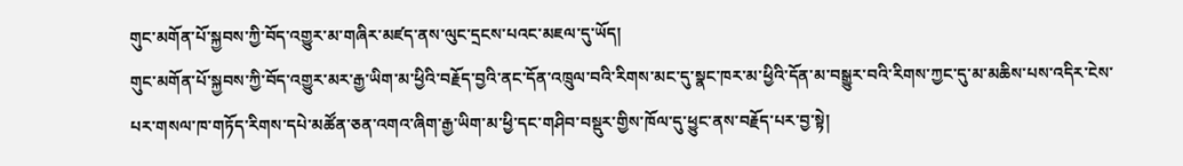གུང་མགོན་པོ་སྐྱབས་ཀྱི་བོད་འགྱུར་མ་གཞིར་མཛད་ནས་ལུང་དྲངས་པའང་མཇལ་དུ་ཡོད།
གུང་མགོན་པོ་སྐྱབས་ཀྱི་བོད་འགྱུར་མར་རྒྱ་ཡིག་མ་ཕྱིའི་བརྗོད་བྱའི་ནང་དོན་འཁྲུལ་བའི་རིགས་མང་དུ་སྣང་ཁར་མ་ཕྱིའི་དོན་མ་བསྒྱུར་བའི་རིགས་ཀྱང་དུ་མ་མཆིས་པས་འདིར་ངེས་པར་གསལ་ཁ་གཏོད་རིགས་དཔེ་མཚོན་ཅན་འགའ་ཞིག་རྒྱ་ཡིག་མ་ཕྱི་དང་གཤིབ་བསྡུར་གྱིས་ཁོལ་དུ་ཕྱུང་ནས་བརྗོད་པར་བྱ་སྟེ།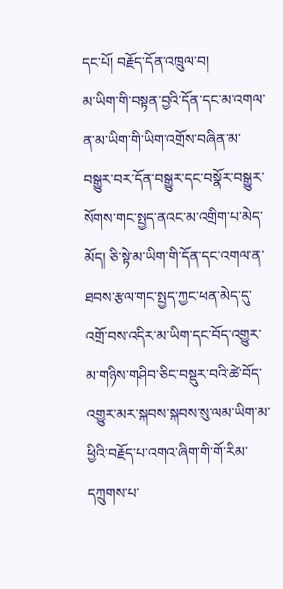དང་པོ། བརྗོད་དོན་འཁྲུལ་བ།
མ་ཡིག་གི་བསྟན་བྱའི་དོན་དང་མ་འགལ་ན་མ་ཡིག་གི་ཡིག་འགྲོས་བཞིན་མ་བསྒྱུར་བར་དོན་བསྒྱུར་དང་བསྣོར་བསྒྱུར་སོགས་གང་སྤྱད་ནའང་མ་འགྲིག་པ་མེད་མོད། ཅི་སྟེ་མ་ཡིག་གི་དོན་དང་འགལ་ན་ཐབས་རྩལ་གང་སྤྱད་ཀྱང་ཕན་མེད་དུ་འགྲོ་བས་འདིར་མ་ཡིག་དང་བོད་འགྱུར་མ་གཉིས་གཤིབ་ཅིང་བསྡུར་བའི་ཚེ་བོད་འགྱུར་མར་སྐབས་སྐབས་སུ་ལམ་ཡིག་མ་ཕྱིའི་བརྗོད་པ་འགའ་ཞིག་གི་གོ་རིམ་དཀྲུགས་པ་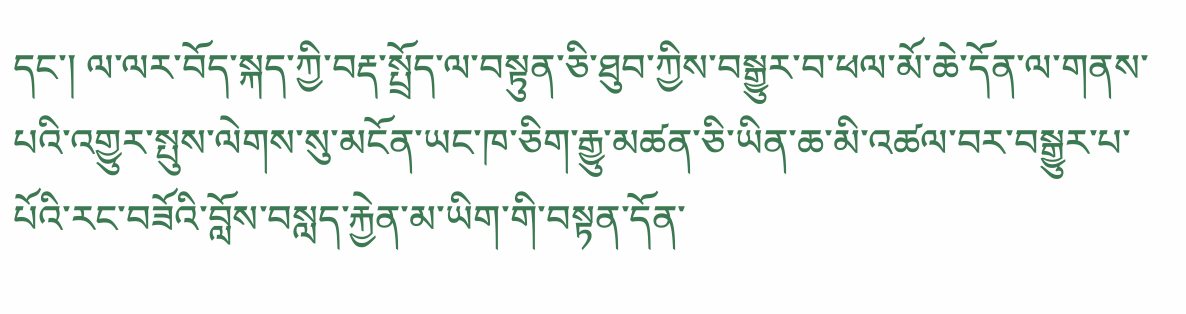དང་། ལ་ལར་བོད་སྐད་ཀྱི་བརྡ་སྤྲོད་ལ་བསྟུན་ཅི་ཐུབ་ཀྱིས་བསྒྱུར་བ་ཕལ་མོ་ཆེ་དོན་ལ་གནས་པའི་འགྱུར་སྤུས་ལེགས་སུ་མངོན་ཡང་ཁ་ཅིག་རྒྱུ་མཚན་ཅི་ཡིན་ཆ་མི་འཚལ་བར་བསྒྱུར་པ་པོའི་རང་བཟོའི་བློས་བསླད་རྐྱེན་མ་ཡིག་གི་བསྟན་དོན་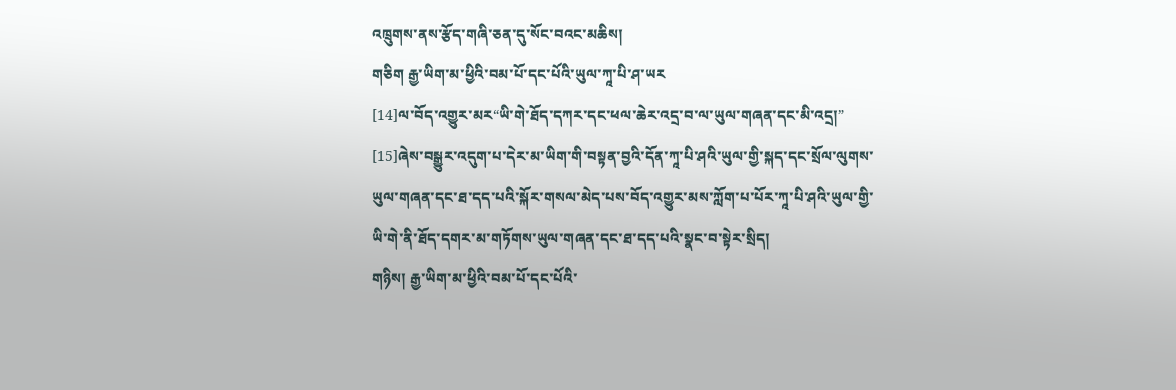འཁྲུགས་ནས་རྩོད་གཞི་ཅན་དུ་སོང་བའང་མཆིས།
གཅིག རྒྱ་ཡིག་མ་ཕྱིའི་བམ་པོ་དང་པོའི་ཡུལ་ཀཱ་པི་ཤ་ཡར
[14]ལ་བོད་འགྱུར་མར“ཡི་གེ་ཐོད་དཀར་དང་ཕལ་ཆེར་འདྲ་བ་ལ་ཡུལ་གཞན་དང་མི་འདྲ།”
[15]ཞེས་བསྒྱུར་འདུག་པ་དེར་མ་ཡིག་གི་བསྟན་བྱའི་དོན་ཀཱ་པི་ཤའི་ཡུལ་གྱི་སྐད་དང་སྲོལ་ལུགས་ཡུལ་གཞན་དང་ཐ་དད་པའི་སྐོར་གསལ་མེད་པས་བོད་འགྱུར་མས་ཀློག་པ་པོར་ཀཱ་པི་ཤའི་ཡུལ་གྱི་ཡི་གེ་ནི་ཐོད་དགར་མ་གཏོགས་ཡུལ་གཞན་དང་ཐ་དད་པའི་སྣང་བ་སྟེར་སྲིད།
གཉིས། རྒྱ་ཡིག་མ་ཕྱིའི་བམ་པོ་དང་པོའི་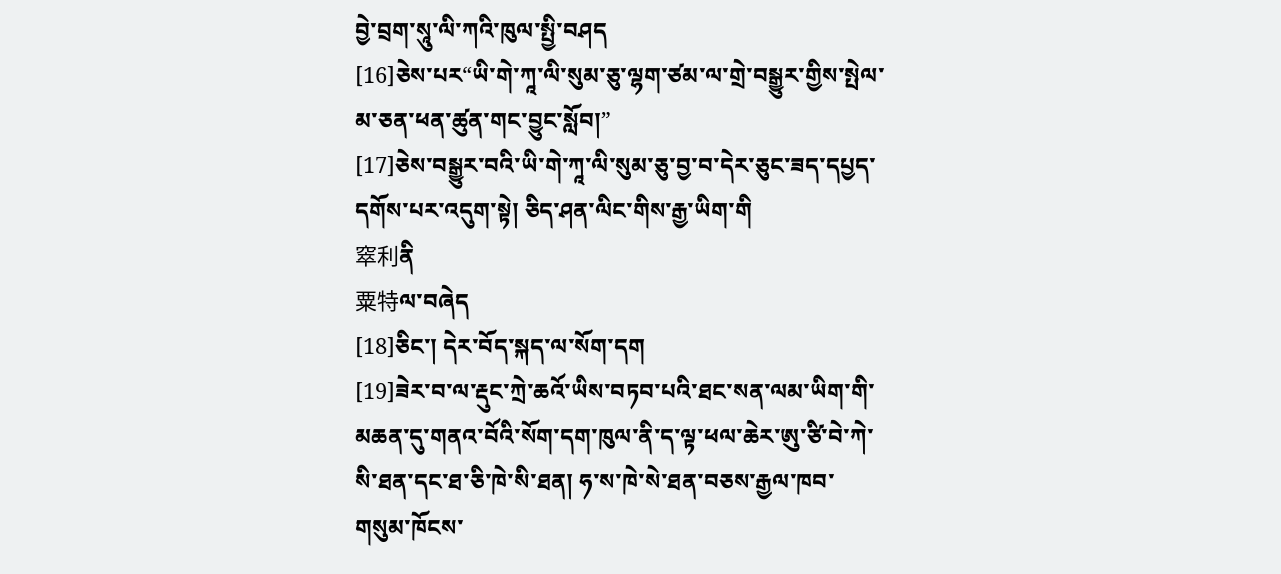བྱེ་བྲག་སཱུ་ལི་ཀའི་ཁུལ་སྤྱི་བཤད
[16]ཅེས་པར“ཡི་གེ་ཀཱ་ལི་སུམ་ཅུ་ལྷག་ཙམ་ལ་གྲེ་བསྒྱུར་གྱིས་སྤེལ་མ་ཅན་ཕན་ཚུན་གང་བྱུང་སློབ།”
[17]ཅེས་བསྒྱུར་བའི་ཡི་གེ་ཀཱ་ལི་སུམ་ཅུ་བྱ་བ་དེར་ཅུང་ཟད་དཔྱད་དགོས་པར་འདུག་སྟེ། ཅིད་ཤན་ལིང་གིས་རྒྱ་ཡིག་གི
窣利ནི
粟特ལ་བཞེད
[18]ཅིང་། དེར་བོད་སྐད་ལ་སོག་དག
[19]ཟེར་བ་ལ་རྡུང་ཀྲེ་ཆའོ་ཡིས་བཏབ་པའི་ཐང་སན་ལམ་ཡིག་གི་མཆན་དུ་གནའ་བོའི་སོག་དག་ཁུལ་ནི་ད་ལྟ་ཕལ་ཆེར་ཨུ་ཙི་བེ་ཀེ་སི་ཐན་དང་ཐ་ཅི་ཁེ་སི་ཐན། ཧ་ས་ཁེ་སེ་ཐན་བཅས་རྒྱལ་ཁབ་གསུམ་ཁོངས་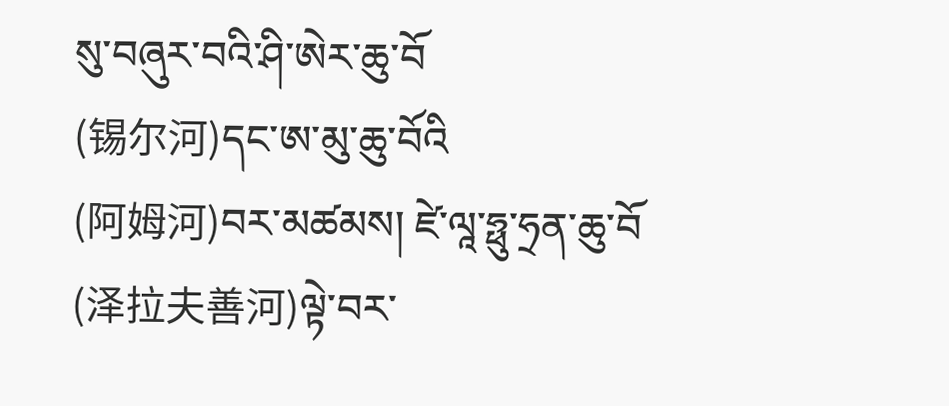སུ་བཞུར་བའི་ཤི་ཨེར་ཆུ་བོ
(锡尔河)དང་ཨ་མུ་ཆུ་བོའི
(阿姆河)བར་མཚམས། ཛེ་ལཱ་ཧྥུ་ཧྲན་ཆུ་བོ
(泽拉夫善河)ལྟེ་བར་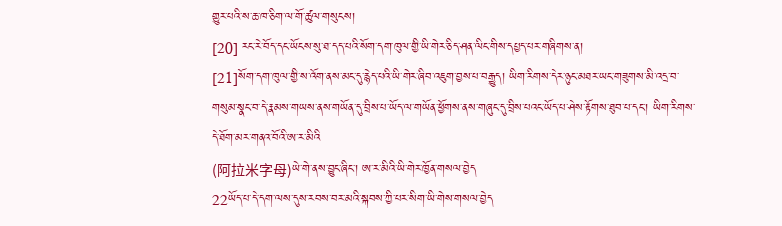གྱུར་པའི་ས་ཆ་ཁ་ཅིག་ལ་གོ་ཚུལ་གསུངས།
[20] རང་རེ་བོད་དང་ཡོངས་སུ་ཐ་དད་པའི་སོག་དག་ཁུལ་གྱི་ཡི་གེར་ཅིད་ཤན་ལིང་གིས་དཔྱད་པར་གཞིགས་ན།
[21]སོག་དག་ཁུལ་གྱི་ས་འོག་ནས་མང་དུ་རྙེད་པའི་ཡི་གེར་ཞིབ་འཇུག་བྱས་པ་བརྒྱུད། ཡིག་རིགས་དེར་ཉུང་མཐར་ཡང་གཟུགས་མི་འདྲ་བ་གསུམ་སྣང་བ་དེ་རྣམས་གཡས་ནས་གཡོན་དུ་བྲིས་པ་ཡོད་ལ་གཡོན་ཕྱོགས་ནས་གཞུང་དུ་བྲིས་པའང་ཡོད་པ་ཤེས་རྟོགས་ཐུབ་པ་དང་། ཡིག་རིགས་དེ་ཐོག་མར་གནའ་བོའི་ཨ་ར་མིའི
(阿拉米字母)ཡེ་གེ་ནས་བྱུང་ཞིང་། ཨ་ར་མིའི་ཡི་གེར་ཁྱོན་གསལ་བྱེད
22ཡོད་པ་དེ་དག་ལས་དུས་རབས་བར་མའི་སྐབས་ཀྱི་པར་སིག་ཡི་གེས་གསལ་བྱེད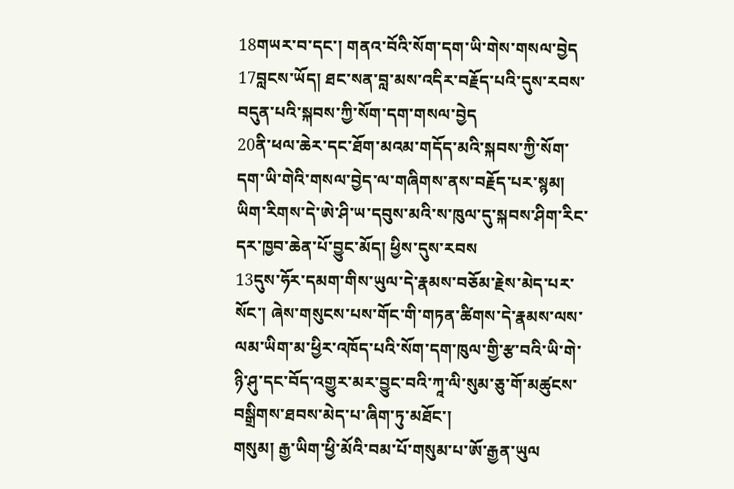18གཡར་བ་དང་། གནའ་བོའི་སོག་དག་ཡི་གེས་གསལ་བྱེད
17བླངས་ཡོད། ཐང་སན་བླ་མས་འདིར་བརྗོད་པའི་དུས་རབས་བདུན་པའི་སྐབས་ཀྱི་སོག་དག་གསལ་བྱེད
20ནི་ཕལ་ཆེར་དང་ཐོག་མའམ་གདོད་མའི་སྐབས་ཀྱི་སོག་དག་ཡི་གེའི་གསལ་བྱེད་ལ་གཞིགས་ནས་བརྗོད་པར་སྙམ། ཡིག་རིགས་དེ་ཨེ་ཤི་ཡ་དབུས་མའི་ས་ཁུལ་དུ་སྐབས་ཤིག་རིང་དར་ཁྱབ་ཆེན་པོ་བྱུང་མོད། ཕྱིས་དུས་རབས
13དུས་ཧོར་དམག་གིས་ཡུལ་དེ་རྣམས་བཅོམ་རྗེས་མེད་པར་སོང་། ཞེས་གསུངས་པས་གོང་གི་གཏན་ཚིགས་དེ་རྣམས་ལས་ལམ་ཡིག་མ་ཕྱིར་འཁོད་པའི་སོག་དག་ཁུལ་གྱི་རྩ་བའི་ཡི་གེ་ཉི་ཤུ་དང་བོད་འགྱུར་མར་བྱུང་བའི་ཀཱ་ལི་སུམ་ཅུ་གོ་མཚུངས་བསྒྲིགས་ཐབས་མེད་པ་ཞིག་ཏུ་མཐོང་།
གསུམ། རྒྱ་ཡིག་ཕྱི་མོའི་བམ་པོ་གསུམ་པ་ཨོ་རྒྱན་ཡུལ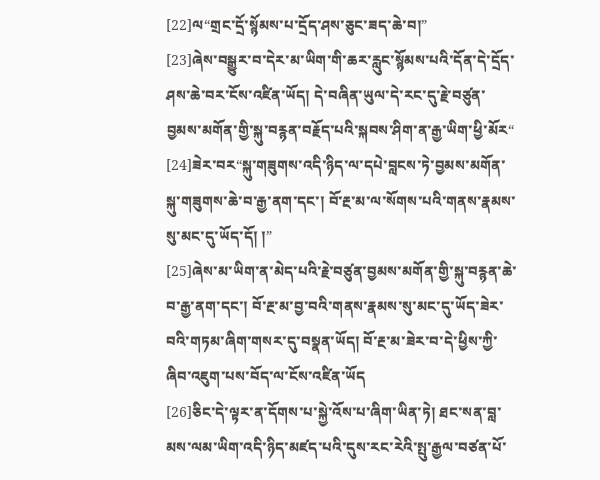[22]ལ“གྲང་དྲོ་སྙོམས་པ་དྲོད་ཤས་ཅུང་ཟད་ཆེ་བ།”
[23]ཞེས་བསྒྱུར་བ་དེར་མ་ཡིག་གི་ཆར་རླུང་སྙོམས་པའི་དོན་དེ་དྲོད་ཤས་ཆེ་བར་ངོས་འཛིན་ཡོད། དེ་བཞིན་ཡུལ་དེ་རང་དུ་རྗེ་བཙུན་བྱམས་མགོན་གྱི་སྐུ་བརྙན་བརྗོད་པའི་སྐབས་ཤིག་ན་རྒྱ་ཡིག་ཕྱི་མོར“
[24]ཟེར་བར“སྐུ་གཟུགས་འདི་ཉིད་ལ་དཔེ་བླངས་ཏེ་བྱམས་མགོན་སྐུ་གཟུགས་ཆེ་བ་རྒྱ་ནག་དང་། བོ་རྔ་མ་ལ་སོགས་པའི་གནས་རྣམས་སུ་མང་དུ་ཡོད་དོ། །”
[25]ཞེས་མ་ཡིག་ན་མེད་པའི་རྗེ་བཙུན་བྱམས་མགོན་གྱི་སྐུ་བརྙན་ཆེ་བ་རྒྱ་ནག་དང་། བོ་རྔ་མ་བྱ་བའི་གནས་རྣམས་སུ་མང་དུ་ཡོད་ཟེར་བའི་གཏམ་ཞིག་གསར་དུ་བསྣན་ཡོད། བོ་རྔ་མ་ཟེར་བ་དེ་ཕྱིས་ཀྱི་ཞིབ་འཇུག་པས་བོད་ལ་ངོས་འཛིན་ཡོད
[26]ཅིང་དེ་ལྟར་ན་དོགས་པ་སྐྱེ་འོས་པ་ཞིག་ཡིན་ཏེ། ཐང་སན་བླ་མས་ལམ་ཡིག་འདི་ཉིད་མཛད་པའི་དུས་རང་རེའི་སྤུ་རྒྱལ་བཙན་པོ་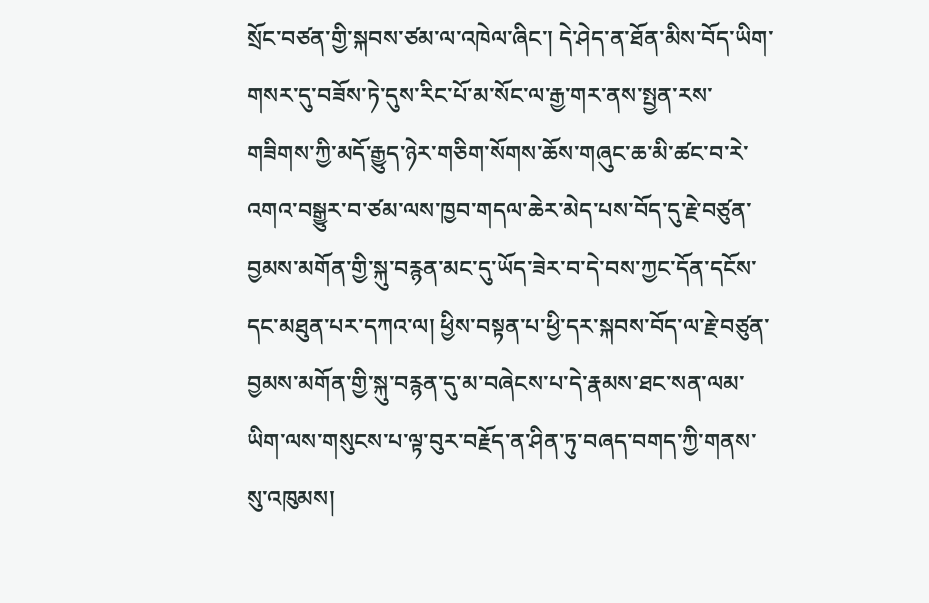སྲོང་བཙན་གྱི་སྐབས་ཙམ་ལ་འཁེལ་ཞིང་། དེ་ཤེད་ན་ཐོན་མིས་བོད་ཡིག་གསར་དུ་བཟོས་ཏེ་དུས་རིང་པོ་མ་སོང་ལ་རྒྱ་གར་ནས་སྤྱན་རས་གཟིགས་ཀྱི་མདོ་རྒྱུད་ཉེར་གཅིག་སོགས་ཆོས་གཞུང་ཆ་མི་ཚང་བ་རེ་འགའ་བསྒྱུར་བ་ཙམ་ལས་ཁྱབ་གདལ་ཆེར་མེད་པས་བོད་དུ་རྗེ་བཙུན་བྱམས་མགོན་གྱི་སྐུ་བརྙན་མང་དུ་ཡོད་ཟེར་བ་དེ་བས་ཀྱང་དོན་དངོས་དང་མཐུན་པར་དཀའ་ལ། ཕྱིས་བསྟན་པ་ཕྱི་དར་སྐབས་བོད་ལ་རྗེ་བཙུན་བྱམས་མགོན་གྱི་སྐུ་བརྙན་དུ་མ་བཞེངས་པ་དེ་རྣམས་ཐང་སན་ལམ་ཡིག་ལས་གསུངས་པ་ལྟ་བུར་བརྗོད་ན་ཤིན་ཏུ་བཞད་བགད་ཀྱི་གནས་སུ་འཁུམས།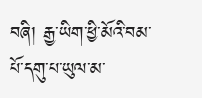བཞི། རྒྱ་ཡིག་ཕྱི་མོའི་བམ་པོ་དགུ་པ་ཡུལ་མ་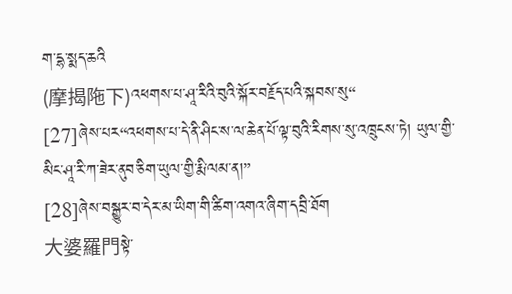ག་དྷ་སྨད་ཆའི
(摩揭陁下)འཕགས་པ་ཤཱ་རིའི་བུའི་སྐོར་བརྗོད་པའི་སྐབས་སུ“
[27]ཞེས་པར“འཕགས་པ་དེ་ནི་ཤིང་ས་ལ་ཆེན་པོ་ལྟ་བུའི་རིགས་སུ་འཁྲུངས་ཏེ། ཡུལ་གྱི་མིང་ཤཱ་རི་ཀ་ཟེར་ནུབ་ཅིག་ཡུལ་གྱི་རྨི་ལམ་ན།”
[28]ཞེས་བསྒྱུར་བ་དེར་མ་ཡིག་གི་ཚིག་འགའ་ཞིག་དབྲི་ཐོག
大婆羅門སྟེ་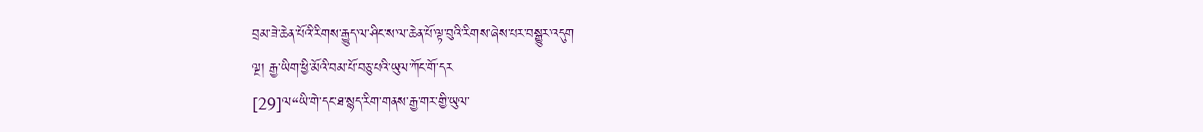བྲམ་ཟེ་ཆེན་པོའི་རིགས་རྒྱུད་ལ་ཤིང་ས་ལ་ཆེན་པོ་ལྟ་བུའི་རིགས་ཞེས་པར་བསྒྱུར་འདུག
ལྔ། རྒྱ་ཡིག་ཕྱི་མོའི་བམ་པོ་བཅུ་པའི་ཡུལ་ཀོང་གོ་དར
[29]ལ“ཡི་གེ་དང་ཐ་སྙད་རིག་གནས་རྒྱ་གར་གྱི་ཡུལ་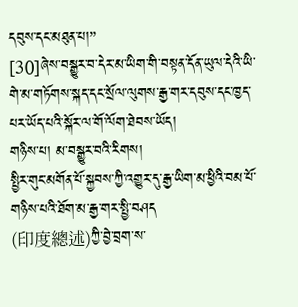དབུས་དང་མཐུན་པ།”
[30]ཞེས་བསྒྱུར་བ་དེར་མ་ཡིག་གི་བསྟན་དོན་ཡུལ་དེའི་ཡི་གེ་མ་གཏོགས་སྐད་དང་སྲོལ་ལུགས་རྒྱ་གར་དབུས་དང་ཁྱད་པར་ཡོད་པའི་སྐོར་ལ་གོ་ལོག་ཐེབས་ཡོད།
གཉིས་པ། མ་བསྒྱུར་བའི་རིགས།
སྤྱིར་གུང་མགོན་པོ་སྐྱབས་ཀྱི་འགྱུར་དུ་རྒྱ་ཡིག་མ་ཕྱིའི་བམ་པོ་གཉིས་པའི་ཐོག་མ་རྒྱ་གར་སྤྱི་བཤད
(印度總述)ཀྱི་བྱེ་བྲག་ས་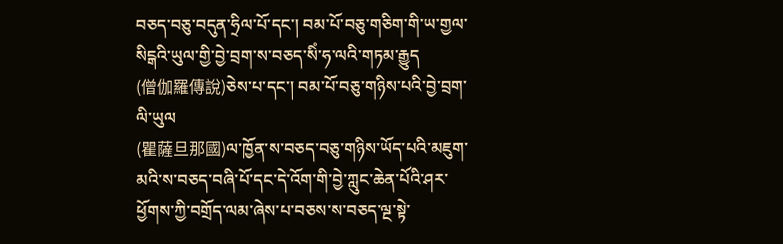བཅད་བཅུ་བདུན་ཧྲིལ་པོ་དང་། བམ་པོ་བཅུ་གཅིག་གི་ཡ་གྱལ་སིངྒའི་ཡུལ་གྱི་བྱེ་བྲག་ས་བཅད་སིཾ་ཧ་ལའི་གཏམ་རྒྱུད
(僧伽羅傳說)ཅེས་པ་དང་། བམ་པོ་བཅུ་གཉིས་པའི་བྱེ་བྲག་ལི་ཡུལ
(瞿薩旦那國)ལ་ཁྱོན་ས་བཅད་བཅུ་གཉིས་ཡོད་པའི་མཇུག་མའི་ས་བཅད་བཞི་པོ་དང་དེ་འོག་གི་བྱེ་ཀླུང་ཆེན་པོའི་ཤར་ཕྱོགས་ཀྱི་བགྲོད་ལམ་ཞེས་པ་བཅས་ས་བཅད་ལྔ་སྟེ་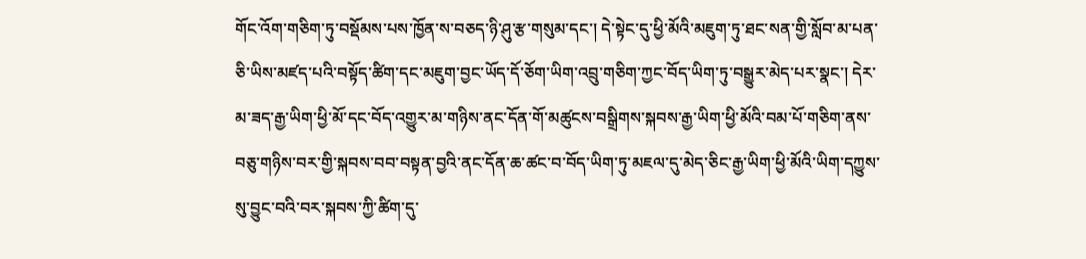གོང་འོག་གཅིག་ཏུ་བསྡོམས་པས་ཁྱོན་ས་བཅད་ཉི་ཤུ་རྩ་གསུམ་དང་། དེ་སྟེང་དུ་ཕྱི་མོའི་མཇུག་ཏུ་ཐང་སན་གྱི་སློབ་མ་པན་ཅི་ཡིས་མཛད་པའི་བསྟོད་ཚིག་དང་མཇུག་བྱང་ཡོད་དོ་ཅོག་ཡིག་འབྲུ་གཅིག་ཀྱང་བོད་ཡིག་ཏུ་བསྒྱུར་མེད་པར་སྣང་། དེར་མ་ཟད་རྒྱ་ཡིག་ཕྱི་མོ་དང་བོད་འགྱུར་མ་གཉིས་ནང་དོན་གོ་མཚུངས་བསྒྲིགས་སྐབས་རྒྱ་ཡིག་ཕྱི་མོའི་བམ་པོ་གཅིག་ནས་བཅུ་གཉིས་བར་གྱི་སྐབས་བབ་བསྟན་བྱའི་ནང་དོན་ཆ་ཚང་བ་བོད་ཡིག་ཏུ་མཇལ་དུ་མེད་ཅིང་རྒྱ་ཡིག་ཕྱི་མོའི་ཡིག་དཀྱུས་སུ་བྱུང་བའི་བར་སྐབས་ཀྱི་ཚིག་དུ་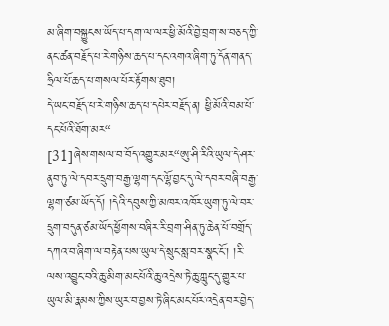མ་ཞིག་བསྐྱུངས་ཡོད་པ་དག་ལ་ལར་ཕྱི་མོའི་བྱེ་བྲག་ས་བཅད་ཀྱི་ནང་ཚན་བརྗོད་པ་རེ་གཉིས་ཆད་པ་དང་འགའ་ཞིག་ཏུ་དོན་གནད་ཧྲིལ་པོ་ཆད་པ་གསལ་པོར་རྟོགས་ཐུབ།
དེ་ཡང་བརྗོད་པ་རེ་གཉིས་ཆད་པ་དཔེར་བརྗོད་ན། ཕྱི་མོའི་བམ་པོ་དང་པོའི་ཐོག་མར“
[31]ཞེས་གསལ་བ་བོད་འགྱུར་མར“ཨུ་ཤི་རིའི་ཡུལ་དེ་ཤར་ནུབ་ཏུ་ལེ་དབར་དྲུག་བརྒྱ་ལྷག་དང་ལྷོ་བྱང་དུ་ལེ་དབར་བཞི་བརྒྱ་ལྷག་ཙམ་ཡོད་དོ། །དེའི་དབུས་ཀྱི་མཁར་འཁོར་ཡུག་ཏུ་ལེ་བར་དྲུག་བདུན་ཙམ་ཡོད་ཕྱོགས་བཞིར་རི་བྲག་ཤིན་ཏུ་ཆེན་པོ་བགྲོད་དཀའ་བ་ཞིག་ལ་བརྟེན་པས་ཡུལ་དེ་སྲུང་སླ་བར་སྣང་ངོ་། །རི་ལས་འབྱུང་བའི་ཆུ་མིག་མང་པོའི་ཆུ་འདྲེས་ཏེ་ཆུ་ཀླུང་དུ་གྱུར་པ་ཡུལ་མི་རྣམས་ཀྱིས་ཡུར་བ་བྱས་ཏེ་ཞིང་མང་པོར་འདྲེན་བར་བྱེད་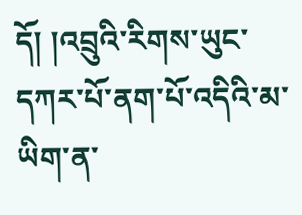དོ། །འབྲུའི་རིགས་ཡུང་དཀར་པོ་ནག་པོ་འདིའི་མ་ཡིག་ན་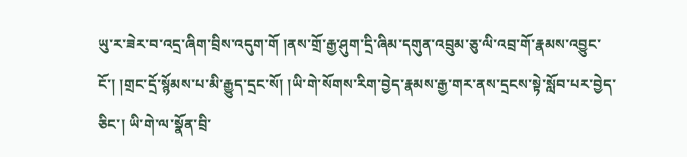ཡུ་ར་ཟེར་བ་འདྲ་ཞིག་བྲིས་འདུག་གོ །ནས་གྲོ་རྒྱ་ཤུག་དྲི་ཞིམ་དགུན་འབྲུམ་ཅུ་ལི་འབྲ་གོ་རྣམས་འབྱུང་ངོ་། །གྲང་དྲོ་སྙོམས་པ་མི་རྒྱུད་དྲང་སོ། །ཡི་གེ་སོགས་རིག་བྱེད་རྣམས་རྒྱ་གར་ནས་དྲངས་སྟེ་སློབ་པར་བྱེད་ཅིང་། ཡི་གེ་ལ་སྣོན་བྲི་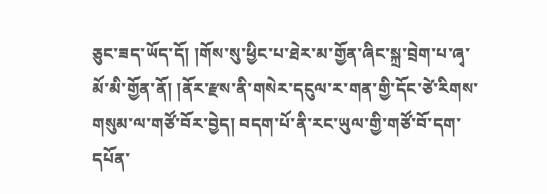ཅུང་ཟད་ཡོད་དོ། །གོས་སུ་ཕྱིང་པ་ཐེར་མ་གྱོན་ཞིང་སྐྲ་བྲེག་པ་ཞྭ་མོ་མི་གྱོན་ནོ། །ནོར་རྫས་ནི་གསེར་དངུལ་ར་གན་གྱི་དོང་ཙེ་རིགས་གསུམ་ལ་གཙོ་བོར་བྱེད། བདག་པོ་ནི་རང་ཡུལ་གྱི་གཙོ་བོ་དག་དཔོན་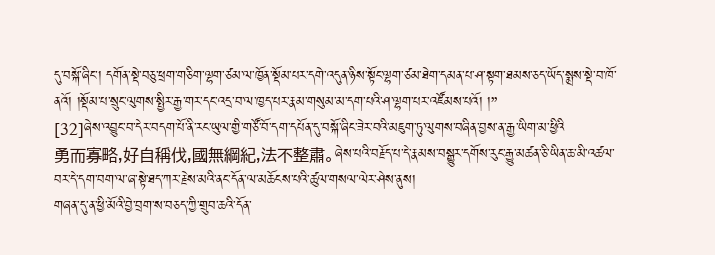དུ་བསྐོ་ཞིང་། དགོན་སྡེ་བཅུ་ཕྲག་གཅིག་ལྷག་ཙམ་ལ་ཁྱོན་སྡོམ་པར་དགེ་འདུན་ཉིས་སྟོང་ལྷག་ཙམ་ཐེག་དམན་པ་ཤ་སྟག་ཐམས་ཅད་ཡོད་སྨྲས་སྡེ་བ་ཁོ་ནའོ། །སྡོམ་པ་སྲུང་ལུགས་སྤྱིར་རྒྱ་གར་དང་འདྲ་བ་ལ་ཁྱད་པར་རྣམ་གསུམ་མ་དག་པའི་ཤ་ལྷག་པར་འཛོམས་པའོ། །”
[32]ཞེས་འབྱུང་བ་དེར་བདག་པོ་ནི་རང་ཡུལ་གྱི་གཙོ་བོ་དག་དཔོན་དུ་བསྐོ་ཞིང་ཟེར་བའི་མཇུག་ཏུ་ལུགས་བཞིན་བྱས་ན་རྒྱ་ཡིག་མ་ཕྱིའི
勇而寡略,好自稱伐,國無綱紀,法不整肅。ཞེས་པའི་བརྗོད་པ་དེ་རྣམས་བསྒྱུར་དགོས་རུང་རྒྱུ་མཚན་ཅི་ཡིན་ཆ་མི་འཚལ་བར་དེ་དག་བག་ལ་ཞ་སྟེ་ཐད་ཀར་རྗེས་མའི་ནང་དོན་ལ་མཆོངས་པའི་ཚུལ་གསལ་ལེར་ཤེས་ནུས།
གཞན་དུ་ན་ཕྱི་མོའི་བྱེ་བྲག་ས་བཅད་ཀྱི་གྲུབ་ཆའི་དོན་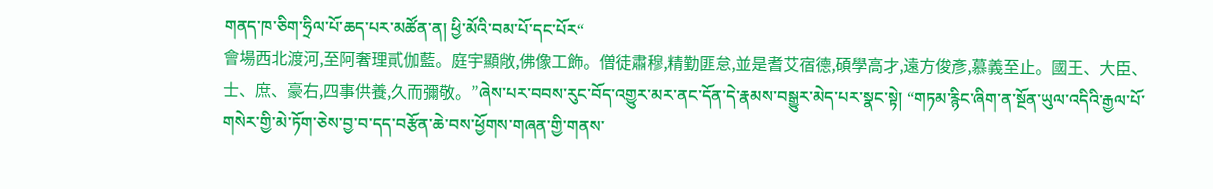གནད་ཁ་ཅིག་ཧྲིལ་པོ་ཆད་པར་མཚོན་ན། ཕྱི་མོའི་བམ་པོ་དང་པོར“
會場西北渡河,至阿奢理貳伽藍。庭宇顯敞,佛像工飾。僧徒肅穆,精勤匪怠,並是耆艾宿德,碩學高才,遠方俊彥,慕義至止。國王、大臣、士、庶、豪右,四事供養,久而彌敬。”ཞེས་པར་བབས་རུང་བོད་འགྱུར་མར་ནང་དོན་དེ་རྣམས་བསྒྱུར་མེད་པར་སྣང་སྟེ། “གཏམ་རྙིང་ཞིག་ན་སྔོན་ཡུལ་འདིའི་རྒྱལ་པོ་གསེར་གྱི་མེ་ཏོག་ཅེས་བྱ་བ་དད་བརྩོན་ཆེ་བས་ཕྱོགས་གཞན་གྱི་གནས་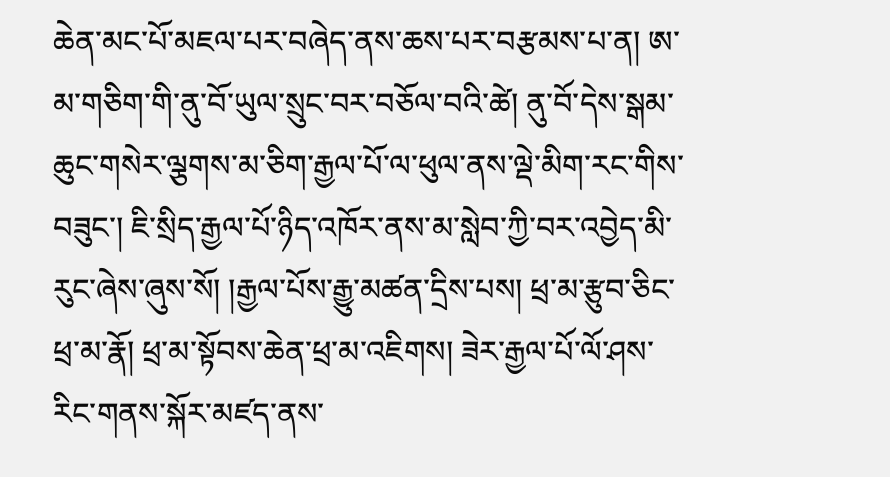ཆེན་མང་པོ་མཇལ་པར་བཞེད་ནས་ཆས་པར་བརྩམས་པ་ན། ཨ་མ་གཅིག་གི་ནུ་བོ་ཡུལ་སྲུང་བར་བཅོལ་བའི་ཚེ། ནུ་བོ་དེས་སྒམ་ཆུང་གསེར་ལྕགས་མ་ཅིག་རྒྱལ་པོ་ལ་ཕུལ་ནས་ལྡེ་མིག་རང་གིས་བཟུང་། ཇི་སྲིད་རྒྱལ་པོ་ཉིད་འཁོར་ནས་མ་སླེབ་ཀྱི་བར་འབྱེད་མི་རུང་ཞེས་ཞུས་སོ། །རྒྱལ་པོས་རྒྱུ་མཚན་དྲིས་པས། ཕྲ་མ་རྩུབ་ཅིང་ཕྲ་མ་རྣོ། ཕྲ་མ་སྟོབས་ཆེན་ཕྲ་མ་འཇིགས། ཟེར་རྒྱལ་པོ་ལོ་ཤས་རིང་གནས་སྐོར་མཛད་ནས་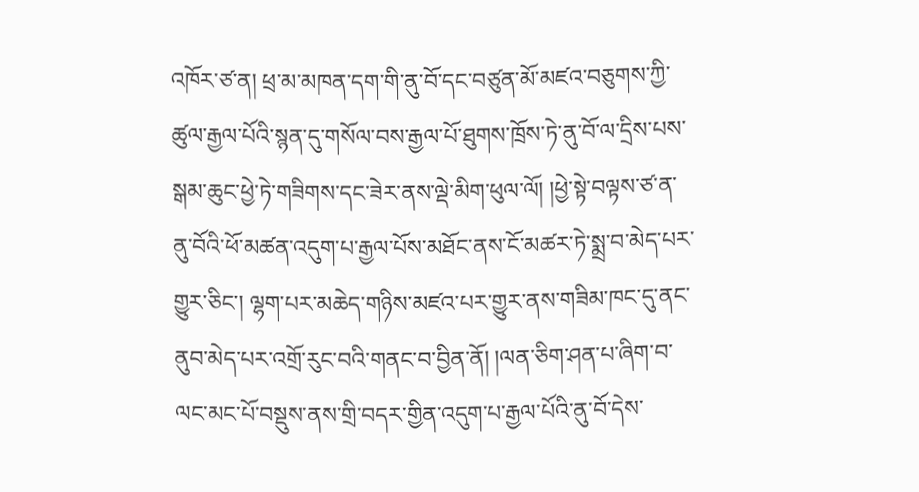འཁོར་ཙ་ན། ཕྲ་མ་མཁན་དག་གི་ནུ་བོ་དང་བཙུན་མོ་མཛའ་བཅུགས་ཀྱི་ཚུལ་རྒྱལ་པོའི་སྙན་དུ་གསོལ་བས་རྒྱལ་པོ་ཐུགས་ཁྲོས་ཏེ་ནུ་བོ་ལ་དྲིས་པས་སྒམ་ཆུང་ཕྱེ་ཏེ་གཟིགས་དང་ཟེར་ནས་ལྡེ་མིག་ཕུལ་ལོ། །ཕྱེ་སྟེ་བལྟས་ཙ་ན་ནུ་བོའི་ཕོ་མཚན་འདུག་པ་རྒྱལ་པོས་མཐོང་ནས་ངོ་མཚར་ཏེ་སྨྲ་བ་མེད་པར་གྱུར་ཅིང་། ལྷག་པར་མཆེད་གཉིས་མཛའ་པར་གྱུར་ནས་གཟིམ་ཁང་དུ་ནང་ནུབ་མེད་པར་འགྲོ་རུང་བའི་གནང་བ་བྱིན་ནོ། །ལན་ཅིག་ཤན་པ་ཞིག་བ་ལང་མང་པོ་བསྡུས་ནས་གྲི་བདར་གྱིན་འདུག་པ་རྒྱལ་པོའི་ནུ་བོ་དེས་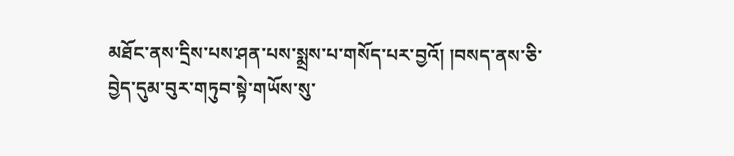མཐོང་ནས་དྲིས་པས་ཤན་པས་སྨྲས་པ་གསོད་པར་བྱའོ། །བསད་ནས་ཅི་བྱེད་དུམ་བུར་གཏུབ་སྟེ་གཡོས་སུ་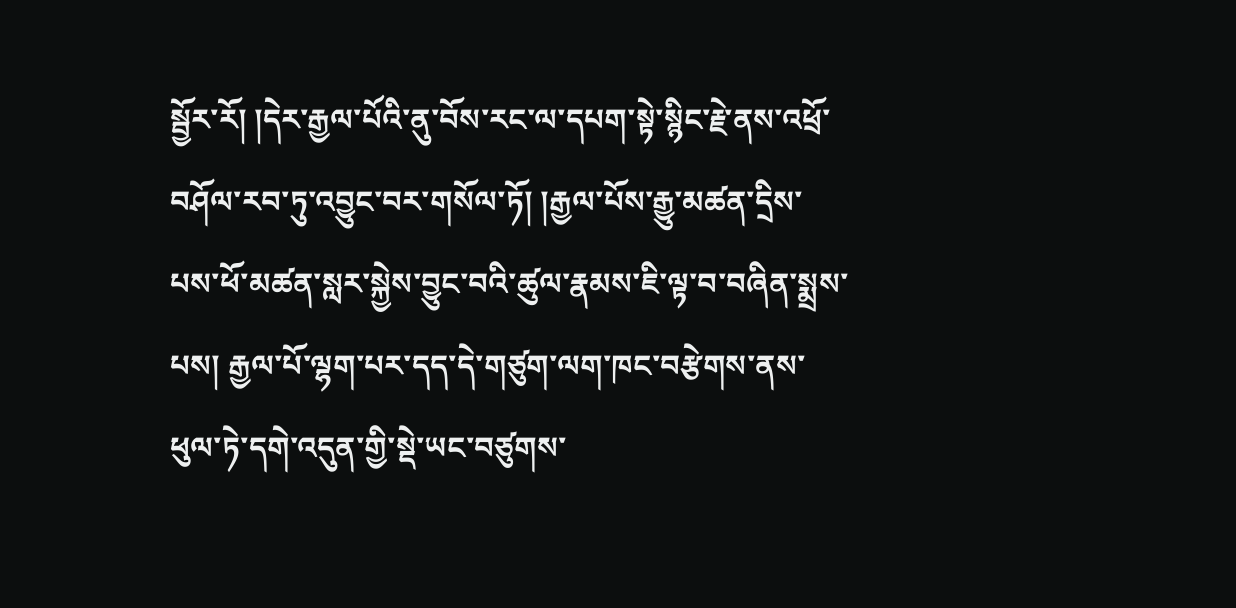སྦྱོར་རོ། །དེར་རྒྱལ་པོའི་ནུ་བོས་རང་ལ་དཔག་སྟེ་སྙིང་རྗེ་ནས་འཕྲོ་བཤོལ་རབ་ཏུ་འབྱུང་བར་གསོལ་ཏོ། །རྒྱལ་པོས་རྒྱུ་མཚན་དྲིས་པས་ཕོ་མཚན་སླར་སྐྱེས་བྱུང་བའི་ཚུལ་རྣམས་ཇི་ལྟ་བ་བཞིན་སྨྲས་པས། རྒྱལ་པོ་ལྷག་པར་དད་དེ་གཙུག་ལག་ཁང་བརྩེགས་ནས་ཕུལ་ཏེ་དགེ་འདུན་གྱི་སྡེ་ཡང་བཙུགས་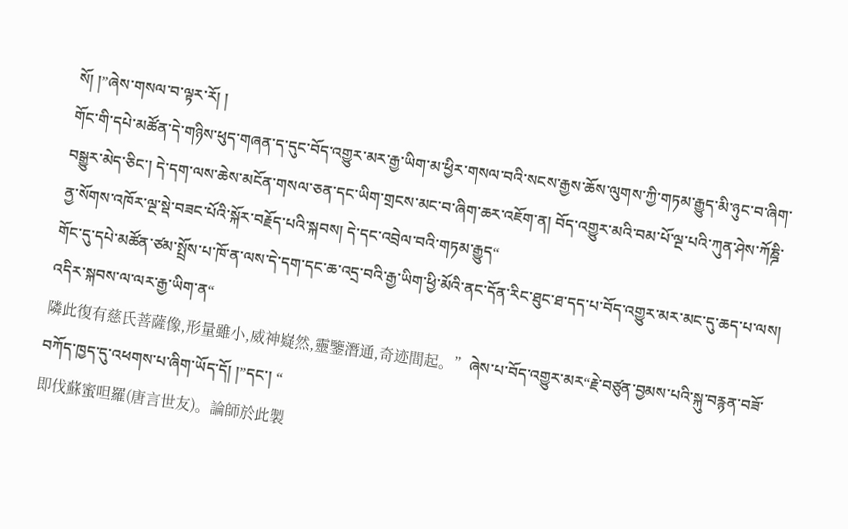སོ། །”ཞེས་གསལ་བ་ལྟར་རོ། །
གོང་གི་དཔེ་མཚོན་དེ་གཉིས་ཕུད་གཞན་ད་དུང་བོད་འགྱུར་མར་རྒྱ་ཡིག་མ་ཕྱིར་གསལ་བའི་སངས་རྒྱས་ཆོས་ལུགས་ཀྱི་གཏམ་རྒྱུད་མི་ཉུང་བ་ཞིག་བསྒྱུར་མེད་ཅིང་། དེ་དག་ལས་ཆེས་མངོན་གསལ་ཅན་དང་ཡིག་གྲངས་མང་བ་ཞིག་ཆར་འཇོག་ན། བོད་འགྱུར་མའི་བམ་པོ་ལྔ་པའི་ཀུན་ཤེས་ཀོཎྜི་ནྱ་སོགས་འཁོར་ལྔ་སྡེ་བཟང་པོའི་སྐོར་བརྗོད་པའི་སྐབས། དེ་དང་འབྲེལ་བའི་གཏམ་རྒྱུད“
གོང་དུ་དཔེ་མཚོན་ཙམ་སྤྲོས་པ་ཁོ་ན་ལས་དེ་དག་དང་ཆ་འདྲ་བའི་རྒྱ་ཡིག་ཕྱི་མོའི་ནང་དོན་རིང་ཐུང་ཐ་དད་པ་བོད་འགྱུར་མར་མང་དུ་ཆད་པ་ལས། འདིར་སྐབས་ལ་ལར་རྒྱ་ཡིག་ན“
隣此復有慈氏菩薩像,形量雖小,威神嶷然,靈鑒潛通,奇迹間起。”ཞེས་པ་བོད་འགྱུར་མར“རྗེ་བཙུན་བྱམས་པའི་སྐུ་བརྙན་བཟོ་བཀོད་ཁྱད་དུ་འཕགས་པ་ཞིག་ཡོད་དོ། །”དང་། “
即伐蘇蜜呾羅(唐言世友)。論師於此製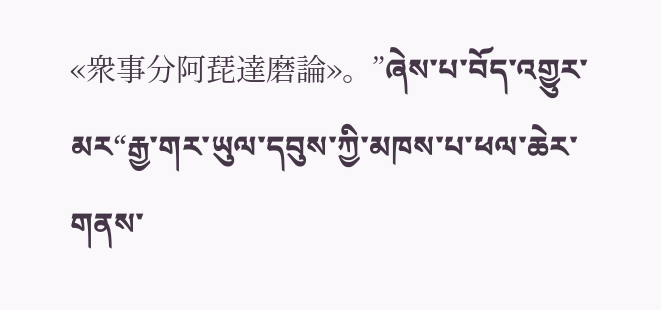«衆事分阿琵達磨論»。”ཞེས་པ་བོད་འགྱུར་མར“རྒྱ་གར་ཡུལ་དབུས་ཀྱི་མཁས་པ་ཕལ་ཆེར་གནས་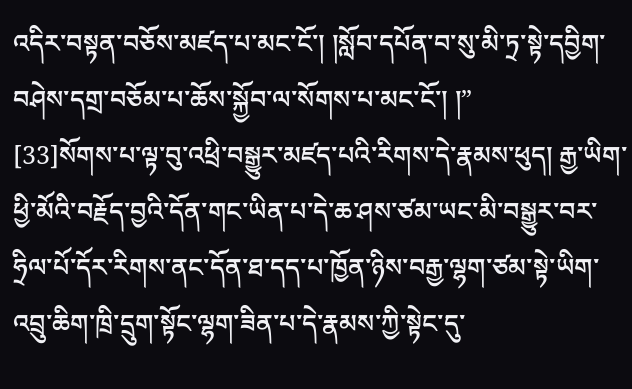འདིར་བསྟན་བཅོས་མཛད་པ་མང་ངོ་། །སློབ་དཔོན་བ་སུ་མི་ཏྲ་སྟེ་དབྱིག་བཤེས་དགྲ་བཅོམ་པ་ཆོས་སྐྱོབ་ལ་སོགས་པ་མང་ངོ་། །”
[33]སོགས་པ་ལྟ་བུ་འཕྲི་བསྒྱུར་མཛད་པའི་རིགས་དེ་རྣམས་ཕུད། རྒྱ་ཡིག་ཕྱི་མོའི་བརྗོད་བྱའི་དོན་གང་ཡིན་པ་དེ་ཆ་ཤས་ཙམ་ཡང་མི་བསྒྱུར་བར་ཧྲིལ་པོ་དོར་རིགས་ནང་དོན་ཐ་དད་པ་ཁྱོན་ཉིས་བརྒྱ་ལྷག་ཙམ་སྟེ་ཡིག་འབྲུ་ཆིག་ཁྲི་དྲུག་སྟོང་ལྷག་ཟིན་པ་དེ་རྣམས་ཀྱི་སྟེང་དུ་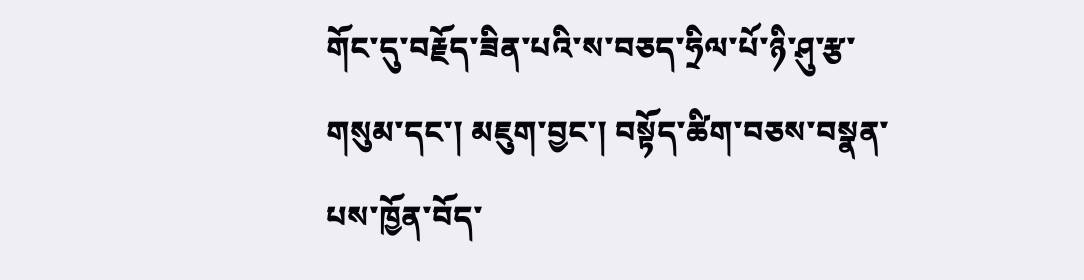གོང་དུ་བརྗོད་ཟིན་པའི་ས་བཅད་ཧྲིལ་པོ་ཉི་ཤུ་རྩ་གསུམ་དང་། མཇུག་བྱང་། བསྟོད་ཚིག་བཅས་བསྣན་པས་ཁྱོན་བོད་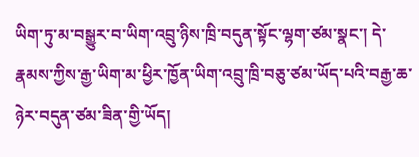ཡིག་ཏུ་མ་བསྒྱུར་བ་ཡིག་འབྲུ་ཉིས་ཁྲི་བདུན་སྟོང་ལྷག་ཙམ་སྣང་། དེ་རྣམས་ཀྱིས་རྒྱ་ཡིག་མ་ཕྱིར་ཁྱོན་ཡིག་འབྲུ་ཁྲི་བཅུ་ཙམ་ཡོད་པའི་བརྒྱ་ཆ་ཉེར་བདུན་ཙམ་ཟིན་གྱི་ཡོད།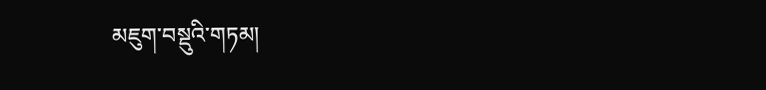མཇུག་བསྡུའི་གཏམ།